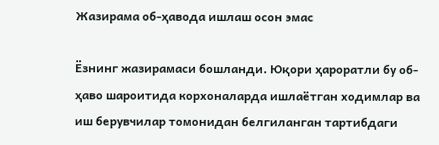Жазирама об-ҳавода ишлаш осон эмас

Ёзнинг жазирамаси бошланди. Юқори ҳароратли бу об-ҳаво шароитида корхоналарда ишлаётган ходимлар ва иш берувчилар томонидан белгиланган тартибдаги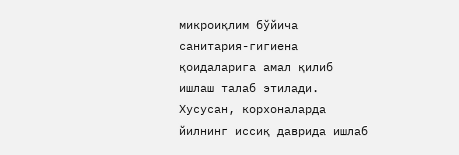микроиқлим бўйича санитария-гигиена қоидаларига амал қилиб ишлаш талаб этилади. Хусусан, корхоналарда йилнинг иссиқ даврида ишлаб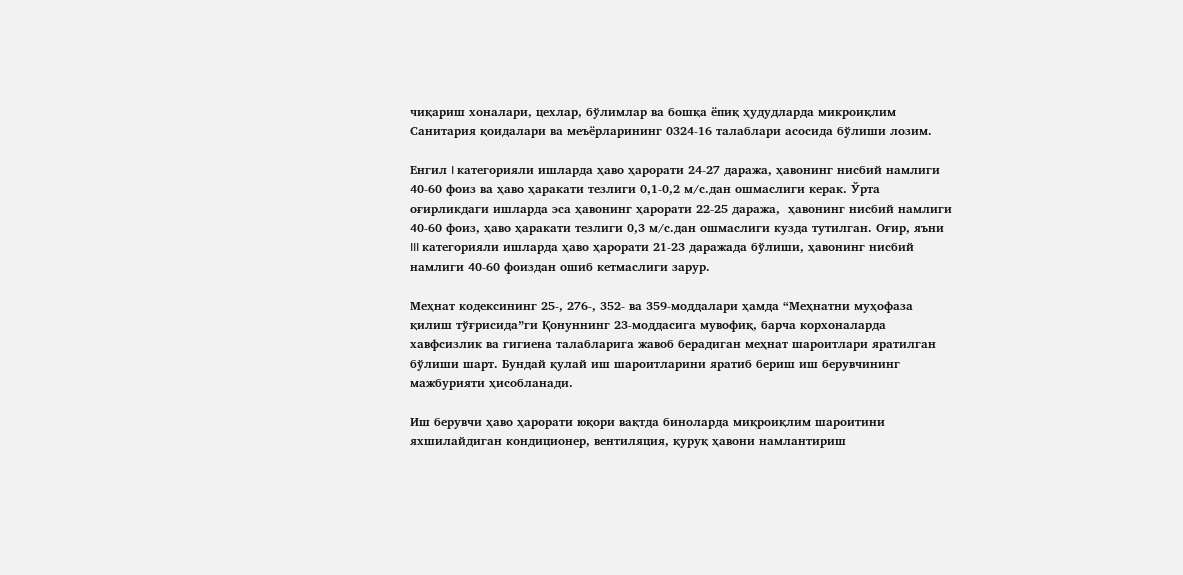чиқариш хоналари, цехлар, бўлимлар ва бошқа ёпиқ ҳудудларда микроиқлим Санитария қоидалари ва меъёрларининг 0324-16 талаблари асосида бўлиши лозим.

Енгил I категорияли ишларда ҳаво ҳарорати 24-27 даража, ҳавонинг нисбий намлиги 40-60 фоиз ва ҳаво ҳаракати тезлиги 0,1-0,2 м/с.дан ошмаслиги керак. Ўрта оғирликдаги ишларда эса ҳавонинг ҳарорати 22-25 даража,  ҳавонинг нисбий намлиги 40-60 фоиз, ҳаво ҳаракати тезлиги 0,3 м/с.дан ошмаслиги кузда тутилган. Оғир, яъни III категорияли ишларда ҳаво ҳарорати 21-23 даражада бўлиши, ҳавонинг нисбий намлиги 40-60 фоиздан ошиб кетмаслиги зарур.

Меҳнат кодексининг 25-, 276-, 352- ва 359-моддалари ҳамда “Меҳнатни муҳофаза қилиш тўғрисида”ги Қонуннинг 23-моддасига мувофиқ, барча корхоналарда хавфсизлик ва гигиена талабларига жавоб берадиган меҳнат шароитлари яратилган бўлиши шарт. Бундай қулай иш шароитларини яратиб бериш иш берувчининг мажбурияти ҳисобланади.

Иш берувчи ҳаво ҳарорати юқори вақтда биноларда миқроиқлим шароитини яхшилайдиган кондиционер, вентиляция, қуруқ ҳавони намлантириш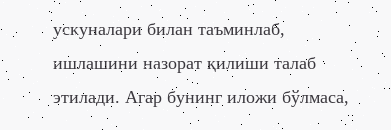ускуналари билан таъминлаб, ишлашини назорат қилиши талаб этилади. Агар бунинг иложи бўлмаса,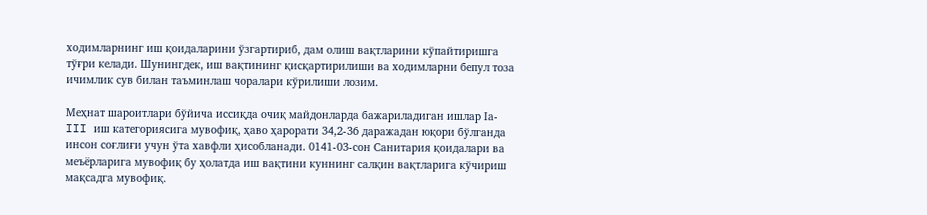ходимларнинг иш қоидаларини ўзгартириб, дам олиш вақтларини кўпайтиришга тўғри келади. Шунингдек, иш вақтининг қисқартирилиши ва ходимларни бепул тоза ичимлик сув билан таъминлаш чоралари кўрилиши лозим.

Меҳнат шароитлари бўйича иссиқда очиқ майдонларда бажариладиган ишлар Iа-III иш категориясига мувофиқ, ҳаво ҳарорати 34,2-36 даражадан юқори бўлганда инсон соғлиғи учун ўта хавфли ҳисобланади. 0141-03-сон Санитария қоидалари ва меъёрларига мувофиқ бу ҳолатда иш вақтини куннинг салқин вақтларига кўчириш мақсадга мувофиқ.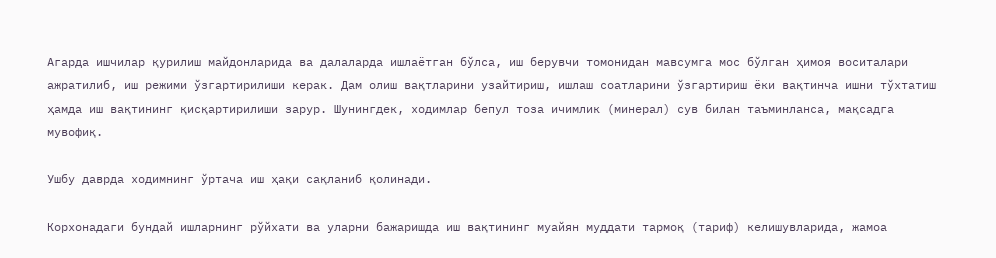Агарда ишчилар қурилиш майдонларида ва далаларда ишлаётган бўлса, иш берувчи томонидан мавсумга мос бўлган ҳимоя воситалари ажратилиб, иш режими ўзгартирилиши керак. Дам олиш вақтларини узайтириш, ишлаш соатларини ўзгартириш ёки вақтинча ишни тўхтатиш ҳамда иш вақтининг қисқартирилиши зарур. Шунингдек, ходимлар бепул тоза ичимлик (минерал) сув билан таъминланса, мақсадга мувофиқ.

Ушбу даврда ходимнинг ўртача иш ҳақи сақланиб қолинади.

Корхонадаги бундай ишларнинг рўйхати ва уларни бажаришда иш вақтининг муайян муддати тармоқ (тариф) келишувларида, жамоа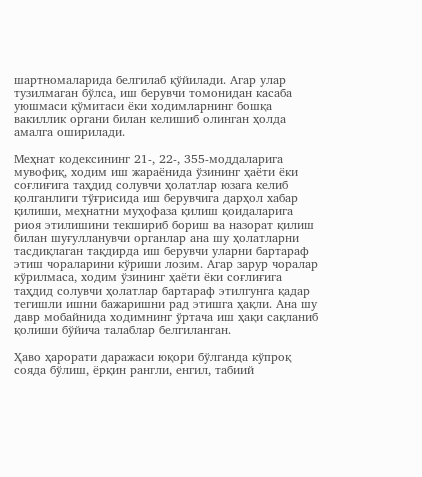шартномаларида белгилаб қўйилади. Агар улар тузилмаган бўлса, иш берувчи томонидан касаба уюшмаси қўмитаси ёки ходимларнинг бошқа вакиллик органи билан келишиб олинган ҳолда амалга оширилади.

Меҳнат кодексининг 21-, 22-, 355-моддаларига мувофиқ, ходим иш жараёнида ўзининг ҳаёти ёки соғлиғига таҳдид солувчи ҳолатлар юзага келиб қолганлиги тўғрисида иш берувчига дарҳол хабар қилиши, меҳнатни муҳофаза қилиш қоидаларига риоя этилишини текшириб бориш ва назорат қилиш билан шуғулланувчи органлар ана шу ҳолатларни тасдиқлаган тақдирда иш берувчи уларни бартараф этиш чораларини кўриши лозим. Агар зарур чоралар кўрилмаса, ходим ўзининг ҳаёти ёки соғлиғига таҳдид солувчи ҳолатлар бартараф этилгунга қадар тегишли ишни бажаришни рад этишга ҳақли. Ана шу давр мобайнида ходимнинг ўртача иш ҳақи сақланиб қолиши бўйича талаблар белгиланган.

Ҳаво ҳарорати даражаси юқори бўлганда кўпроқ сояда бўлиш, ёрқин рангли, енгил, табиий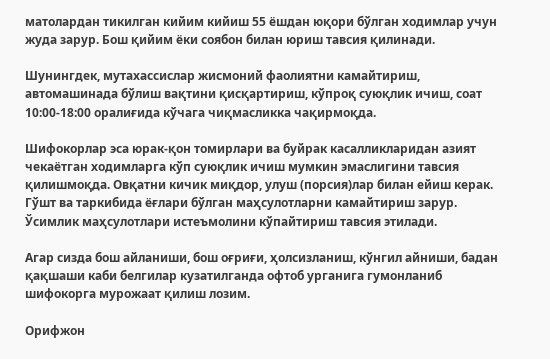матолардан тикилган кийим кийиш 55 ёшдан юқори бўлган ходимлар учун жуда зарур. Бош қийим ёки соябон билан юриш тавсия қилинади.

Шунингдек, мутахассислар жисмоний фаолиятни камайтириш, автомашинада бўлиш вақтини қисқартириш, кўпроқ суюқлик ичиш, соат 10:00-18:00 оралиғида кўчага чиқмасликка чақирмоқда.

Шифокорлар эса юрак-қон томирлари ва буйрак касалликларидан азият чекаётган ходимларга кўп суюқлик ичиш мумкин эмаслигини тавсия қилишмоқда. Овқатни кичик миқдор, улуш (порсия)лар билан ейиш керак. Гўшт ва таркибида ёғлари бўлган маҳсулотларни камайтириш зарур. Ўсимлик маҳсулотлари истеъмолини кўпайтириш тавсия этилади.

Агар сизда бош айланиши, бош оғриғи, ҳолсизланиш, кўнгил айниши, бадан қақшаши каби белгилар кузатилганда офтоб урганига гумонланиб шифокорга мурожаат қилиш лозим.

Орифжон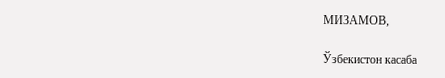МИЗАМОВ,

Ўзбекистон касаба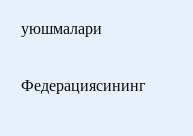уюшмалари

Федерациясининг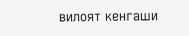вилоят кенгаши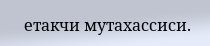етакчи мутахассиси.